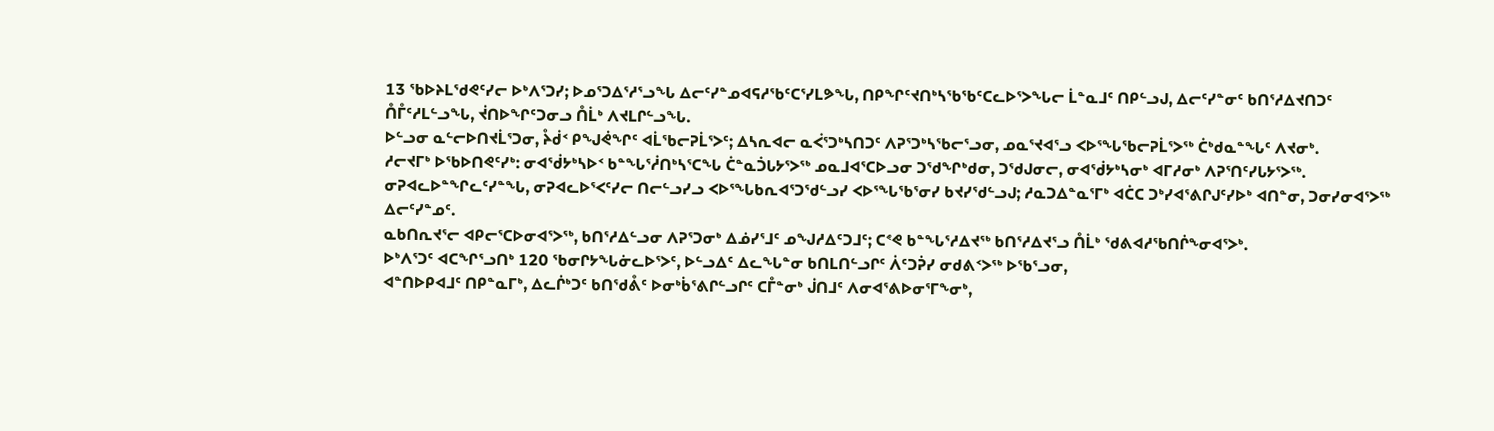13 ᖃᐅᔨᒪᖁᕙᑦᓯᓕ ᐅᒃᐱᕐᑐᓯ; ᐅᓄᕐᑐᐃᕐᓱᕐᓗᖓ ᐃᓕᑦᓯᓐᓄᐊᕋᓱᖃᑦᑕᕐᓯᒪᕗᖓ, ᑎᑭᖏᑦᔪᑎᒃᓴᖃᖃᑦᑕᓚᐅᕐᐳᖓᓕ ᒫᓐᓇᒧᑦ ᑎᑭᓪᓗᒍ, ᐃᓕᑦᓯᓐᓂᑦ ᑲᑎᕐᓱᐃᔪᑎᑐᑦ ᑍᒤᑦᓱᒪᓪᓗᖓ, ᔫᑎᐅᖏᑦᑐᓂᓗ ᑍᒫᒃ ᐱᔪᒪᒋᓪᓗᖓ.
ᐅᓪᓗᓂ ᓇᓪᓕᐅᑎᔪᒫᕐᑐᓂ, ᔧᑰᑉ ᑭᖑᕚᖏᑦ ᐊᒫᖃᓕᕈᒫᕐᐳᑦ; ᐃᓴᕆᐊᓕ ᓇᐹᕐᑐᒃᓴᑎᑐᑦ ᐱᕈᕐᑐᒃᓴᖃᓕᕐᓗᓂ, ᓄᓇᕐᔪᐊᕐᓗ ᐸᐅᕐᖓᖃᓕᕈᒫᕐᐳᖅ ᑖᒃᑯᓇᓐᖓᑦ ᐱᔪᓂᒃ.
ᓱᓕᔪᒥᒃ ᐅᖃᐅᑎᕙᑦᓯᒃ: ᓂᐊᖂᔭᒃᓴᐅᑉ ᑲᓐᖓᕐᓲᑎᒃᓴᕐᑕᖓ ᑖᓐᓇᑑᒐᔭᕐᐳᖅ ᓄᓇᒧᐊᕐᑕᐅᓗᓂ ᑐᖁᖏᒃᑯᓂ, ᑐᖁᒍᓂᓕ, ᓂᐊᖂᔭᒃᓴᓂᒃ ᐊᒥᓱᓂᒃ ᐱᕈᕐᑎᑦᓯᒐᔭᕐᐳᖅ.
ᓂᕈᐊᓚᐅᓐᖏᓚᑦᓯᓐᖓ, ᓂᕈᐊᓚᐅᕐᐸᑦᓯᓕ ᑎᓕᓪᓗᓯᓗ ᐸᐅᕐᖓᑲᕆᐊᕐᑐᖁᓪᓗᓯ ᐸᐅᕐᖓᖃᕐᓂᓯ ᑲᔪᓯᖁᓪᓗᒍ; ᓱᓇᑐᐃᓐᓇᕐᒥᒃ ᐊᑖᑕ ᑐᒃᓯᐊᕐᕕᒋᒍᑦᓯᐅᒃ ᐊᑎᓐᓂ, ᑐᓂᓯᓂᐊᕐᐳᖅ ᐃᓕᑦᓯᓐᓄᑦ.
ᓇᑲᑎᕆᔪᕐᓕ ᐊᑭᓕᕐᑕᐅᓂᐊᕐᐳᖅ, ᑲᑎᕐᓱᐃᓪᓗᓂ ᐱᕈᕐᑐᓂᒃ ᐃᓅᓯᕐᒧᑦ ᓄᖑᓱᐃᑦᑐᒧᑦ; ᑕᕝᕙ ᑲᓐᖓᕐᓱᐃᔪᖅ ᑲᑎᕐᓱᐃᔪᕐᓗ ᑍᒫᒃ ᖁᕕᐊᓱᖃᑎᒌᖕᓂᐊᕐᐳᒃ.
ᐅᒃᐱᕐᑐᑦ ᐊᑕᖏᕐᓗᑎᒃ 120 ᖃᓂᒋᔭᖓᓃᓚᐅᕐᐳᑦ, ᐅᓪᓗᐃᑦ ᐃᓚᖓᓐᓂ ᑲᑎᒪᑎᓪᓗᒋᑦ ᐲᑦᑐᕉᓯ ᓂᑯᕕᑉᐳᖅ ᐅᖃᕐᓗᓂ,
ᐊᓐᑎᐅᑭᐊᒧᑦ ᑎᑭᓐᓇᒥᒃ, ᐃᓚᒌᒃᑐᑦ ᑲᑎᖁᕔᑦ ᐅᓂᒃᑳᕐᕕᒋᓪᓗᒋᑦ ᑕᒤᓐᓂᒃ ᒎᑎᒧᑦ ᐱᓂᐊᕐᕕᐅᓂᕐᒥᖕᓂᒃ,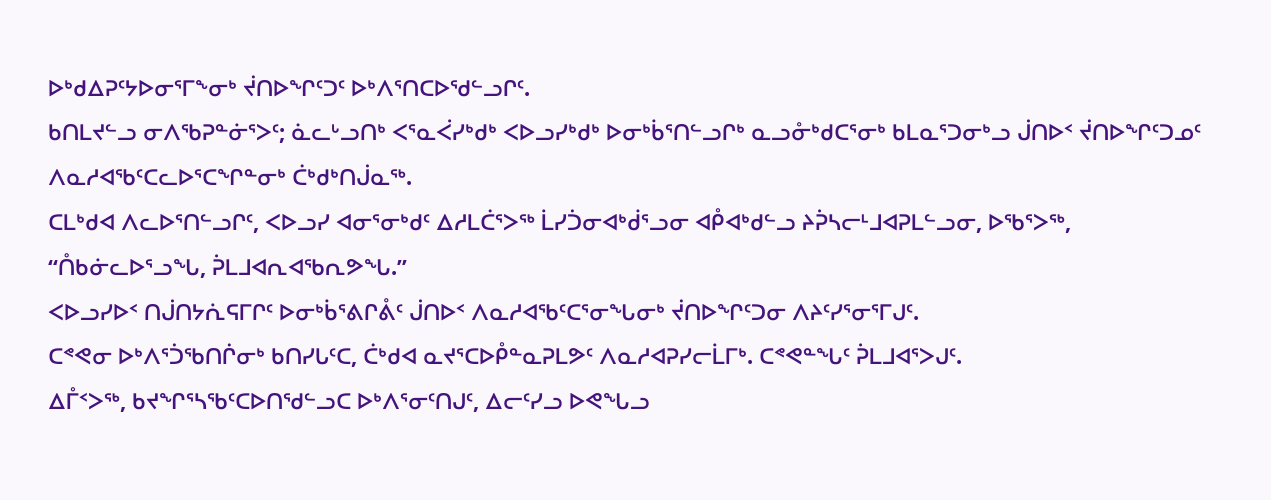ᐅᒃᑯᐃᕈᑦᔭᐅᓂᕐᒥᖕᓂᒃ ᔫᑎᐅᖏᑦᑐᑦ ᐅᒃᐱᕐᑎᑕᐅᖁᓪᓗᒋᑦ.
ᑲᑎᒪᔪᓪᓗ ᓂᐱᖃᕈᓐᓃᕐᐳᑦ; ᓈᓚᒡᓗᑎᒃ ᐸᕐᓇᐹᓯᒃᑯᒃ ᐸᐅᓗᓯᒃᑯᒃ ᐅᓂᒃᑳᕐᑎᓪᓗᒋᒃ ᓇᓗᓁᒃᑯᑕᕐᓂᒃ ᑲᒪᓇᕐᑐᓂᒃᓗ ᒎᑎᐅᑉ ᔫᑎᐅᖏᑦᑐᓄᑦ ᐱᓇᓱᐊᖃᑦᑕᓚᐅᕐᑕᖏᓐᓂᒃ ᑖᒃᑯᒃᑎᒎᓇᖅ.
ᑕᒪᒃᑯᐊ ᐱᓚᐅᕐᑎᓪᓗᒋᑦ, ᐸᐅᓗᓯ ᐊᓂᕐᓂᒃᑯᑦ ᐃᓱᒪᑖᕐᐳᖅ ᒫᓯᑑᓂᐊᒃᑰᕐᓗᓂ ᐊᑬᐊᒃᑯᓪᓗ ᔨᕉᓴᓕᒻᒧᐊᕈᒪᓪᓗᓂ, ᐅᖃᕐᐳᖅ, “ᑍᑲᓃᓚᐅᕐᓗᖓ, ᕉᒪᒧᐊᕆᐊᖃᕆᕗᖓ.”
ᐸᐅᓗᓯᐅᑉ ᑎᒎᑎᔭᕇᕋᒥᒋᑦ ᐅᓂᒃᑳᕐᕕᒋᕔᑦ ᒎᑎᐅᑉ ᐱᓇᓱᐊᖃᑦᑕᕐᓂᖓᓂᒃ ᔫᑎᐅᖏᑦᑐᓂ ᐱᔨᑦᓯᕐᓂᕐᒥᒍᑦ.
ᑕᕝᕙᓂ ᐅᒃᐱᕐᑑᖃᑎᒌᓂᒃ ᑲᑎᓯᒐᑦᑕ, ᑖᒃᑯᐊ ᓇᔪᕐᑕᐅᑬᓐᓇᕈᒪᕗᑦ ᐱᓇᓱᐊᕈᓯᓕᒫᒥᒃ. ᑕᕝᕙᓐᖓᑦ ᕉᒪᒧᐊᕐᐳᒍᑦ.
ᐃᒤᑉᐳᖅ, ᑲᔪᖏᕐᓴᖃᑦᑕᐅᑎᖁᓪᓗᑕ ᐅᒃᐱᕐᓂᑦᑎᒍᑦ, ᐃᓕᑦᓯᓗ ᐅᕙᖓᓗ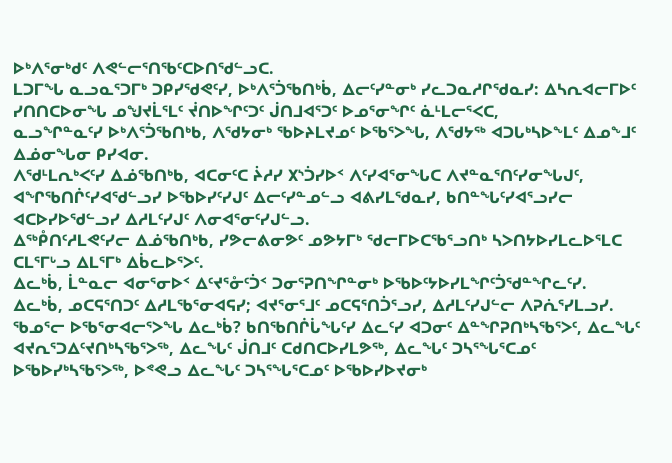ᐅᒃᐱᕐᓂᒃᑯᑦ ᐱᕙᓪᓕᕐᑎᖃᑦᑕᐅᑎᖁᓪᓗᑕ.
ᒪᑐᒥᖓ ᓇᓗᓇᕐᑐᒥᒃ ᑐᑭᓯᖁᕙᑦᓯ, ᐅᒃᐱᕐᑑᖃᑎᒃᑳ, ᐃᓕᑦᓯᓐᓂᒃ ᓯᓚᑐᓇᓱᒋᖁᓇᓯ: ᐃᓴᕆᐊᓕᒥᐅᑦ ᓯᑎᑎᑕᐅᓂᖓ ᓄᖑᔪᒫᕐᒪᑦ ᔫᑎᐅᖏᑦᑐᑦ ᒎᑎᒧᐊᕐᑐᑦ ᐅᓄᕐᓂᖏᑦ ᓈᒻᒪᓕᕐᐸᑕ,
ᓇᓗᖏᓐᓇᑦᓯ ᐅᒃᐱᕐᑑᖃᑎᒃᑲ, ᐱᖁᔭᓂᒃ ᖃᐅᔨᒪᔪᓄᑦ ᐅᖃᕐᐳᖓ, ᐱᖁᔭᖅ ᐊᑐᒐᒃᓴᐅᖕᒪᑦ ᐃᓄᖕᒧᑦ ᐃᓅᓂᖓᓂ ᑭᓯᐊᓂ.
ᐱᖁᒻᒪᕆᒃᐸᑦᓯ ᐃᓅᖃᑎᒃᑲ, ᐊᑕᓂᑦᑕ ᔩᓱᓯ ᙭ᔅᑑᓯᐅᑉ ᐱᑦᓯᐊᕐᓂᖓᑕ ᐱᔪᓐᓇᕐᑎᑦᓯᓂᖓᒍᑦ, ᐊᖏᖃᑎᒌᑦᓯᐊᖁᓪᓗᓯ ᐅᖃᐅᓯᑦᓯᒍᑦ ᐃᓕᑦᓯᓐᓄᓪᓗ ᐊᕕᓯᒪᖁᓇᓯ, ᑲᑎᓐᖓᑦᓯᐊᕐᓗᓯᓕ ᐊᑕᐅᓯᐅᖁᓪᓗᓯ ᐃᓱᒪᑦᓯᒍᑦ ᐱᓂᐊᕐᓂᑦᓯᒍᓪᓗ.
ᐃᖅᑬᑎᑦᓱᒪᕙᑦᓯᓕ ᐃᓅᖃᑎᒃᑲ, ᓯᕗᓕᕕᓂᕗᑦ ᓄᕗᔭᒥᒃ ᖁᓕᒥᐅᑕᖃᕐᓗᑎᒃ ᓴᐳᑎᔭᐅᓯᒪᓚᐅᕐᒪᑕ ᑕᒪᕐᒥᒡᓗ ᐃᒪᕐᒥᒃ ᐃᑳᓚᐅᕐᐳᑦ.
ᐃᓚᒃᑳ, ᒫᓐᓇᓕ ᐊᓂᕐᓂᐅᑉ ᐃᑦᔪᕐᓁᑦᑑᑉ ᑐᓂᕐᕈᑎᖏᓐᓂᒃ ᐅᖃᐅᑦᔭᐅᓯᒪᖏᑦᑑᖁᓐᖏᓚᑦᓯ.
ᐃᓚᒃᑳ, ᓄᑕᕋᕐᑎᑐᑦ ᐃᓱᒪᖃᕐᓂᐊᕋᓯ; ᐊᔪᕐᓂᕐᒧᑦ ᓄᑕᕋᕐᑎᑑᕐᓗᓯ, ᐃᓱᒪᑦᓯᒍᓪᓕ ᐱᕈᕇᕐᓯᒪᓗᓯ.
ᖃᓄᕐᓕ ᐅᖃᕐᓂᐊᓕᕐᐳᖓ ᐃᓚᒃᑳ? ᑲᑎᖃᑎᒌᒑᖓᑦᓯ ᐃᓚᑦᓯ ᐊᑐᓂᑦ ᐃᓐᖏᕈᑎᒃᓴᖃᕐᐳᑦ, ᐃᓚᖓᑦ ᐊᔪᕆᕐᑐᐃᑦᔪᑎᒃᓴᖃᕐᐳᖅ, ᐃᓚᖓᑦ ᒎᑎᒧᑦ ᑕᑯᑎᑕᐅᓯᒪᕗᖅ, ᐃᓚᖓᑦ ᑐᓴᕐᖓᕐᑕᓄᑦ ᐅᖃᐅᓯᒃᓴᖃᕐᐳᖅ, ᐅᕝᕙᓗ ᐃᓚᖓᑦ ᑐᓴᕐᖓᕐᑕᓄᑦ ᐅᖃᐅᓯᐅᔪᓂᒃ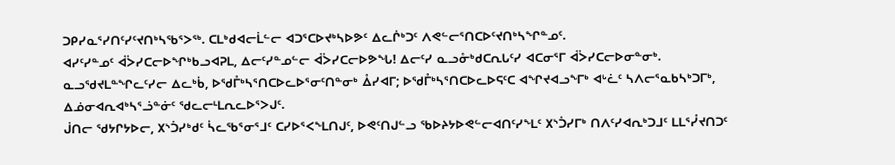ᑐᑭᓯᓇᕐᓯᑎᑦᓯᑦᔪᑎᒃᓴᖃᕐᐳᖅ. ᑕᒪᒃᑯᐊᓕᒫᓪᓕ ᐊᑐᕐᑕᐅᔪᒃᓴᐅᕗᑦ ᐃᓚᒌᒃᑐᑦ ᐱᕙᓪᓕᕐᑎᑕᐅᑦᔪᑎᒃᓴᖏᓐᓄᑦ.
ᐊᓯᑦᓯᓐᓄᑦ ᐋᐴᓯᑕᓕᐅᖏᒃᑲᓗᐊᕈᒪ, ᐃᓕᑦᓯᓐᓄᓪᓕ ᐋᐴᓯᑕᓕᐅᕗᖓ! ᐃᓕᑦᓯ ᓇᓗᓁᒃᑯᑕᕆᒐᑦᓯ ᐊᑕᓂᕐᒥ ᐋᐴᓯᑕᓕᐅᓂᓐᓂᒃ.
ᓇᓗᖁᔪᒪᓐᖏᓚᑦᓯᓕ ᐃᓚᒃᑳ, ᐅᖁᒤᒃᓴᕐᑎᑕᐅᓚᐅᕐᓂᑦᑎᓐᓂᒃ ᐂᓯᐊᒥ; ᐅᖁᒤᒃᓴᕐᑎᑕᐅᓚᐅᕋᑦᑕ ᐊᖏᔪᐊᓗᖕᒥᒃ ᐊᒡᓛᑦ ᓴᐱᓕᕐᓇᑲᓴᒃᑐᒥᒃ, ᐃᓅᓂᐊᕆᐊᒃᓴᕐᓘᓐᓃᑦ ᖁᓚᓕᒻᒪᕆᓚᐅᕐᐳᒍᑦ.
ᒎᑎᓕ ᖁᔭᒋᔭᐅᓕ, ᙭ᔅᑑᓯᒃᑯᑦ ᓵᓚᖃᕐᓂᕐᒧᑦ ᑕᓯᐅᕐᐸᖕᒪᑎᒍᑦ, ᐅᕙᑦᑎᒍᓪᓗ ᖃᐅᔨᔭᐅᕙᓪᓕᐊᑎᑦᓯᖕᒪᑦ ᙭ᔅᑑᓯᒥᒃ ᑎᐱᑦᓯᐊᕆᒃᑐᒧᑦ ᒪᒪᕐᓮᔪᑎᑐᑦ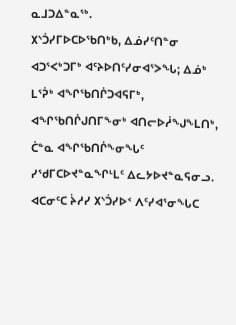ᓇᒧᑐᐃᓐᓇᖅ.
᙭ᔅᑑᓯᒥᐅᑕᐅᖃᑎᒃᑲ, ᐃᓅᓯᑦᑎᓐᓂ ᐊᑐᕐᐸᒃᑐᒥᒃ ᐊᑦᔨᐅᑎᑦᓯᓂᐊᕐᐳᖓ; ᐃᓅᒃ ᒪᕐᕉᒃ ᐊᖏᖃᑎᒌᑐᐊᕋᒥᒃ, ᐊᖏᖃᑎᒌᒍᑎᒥᖕᓂᒃ ᐊᑎᓕᐅᓲᖑᖕᒪᑎᒃ, ᑖᓐᓇ ᐊᖏᖃᑎᒌᖕᓂᖓᑦ ᓯᖁᒥᑕᐅᔪᓐᓇᖏᒻᒪᑦ ᐃᓚᔭᐅᔪᓐᓇᕋᓂᓗ.
ᐊᑕᓂᑦᑕ ᔩᓱᓯ ᙭ᔅᑑᓯᐅᑉ ᐱᑦᓯᐊᕐᓂᖓᑕ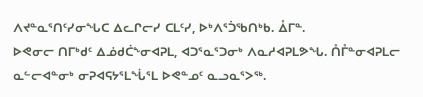ᐱᔪᓐᓇᕐᑎᑦᓯᓂᖓᑕ ᐃᓚᒋᓕᓯ ᑕᒪᑦᓯ, ᐅᒃᐱᕐᑑᖃᑎᒃᑲ. ᐂᒥᓐ.
ᐅᕙᓂᓕ ᑎᒥᒃᑯᑦ ᐃᓅᑯᑖᖕᓂᐊᕈᒪ, ᐊᑐᕐᓇᕐᑐᓂᒃ ᐱᓇᓱᐊᕈᒪᕗᖓ. ᑍᒤᓐᓂᐊᕈᒪᓕ ᓇᓪᓕᐊᓐᓂᒃ ᓂᕈᐊᕋᔭᕐᒪᖔᕐᒪ ᐅᕙᓐᓄᑦ ᓇᓗᓇᕐᐳᖅ.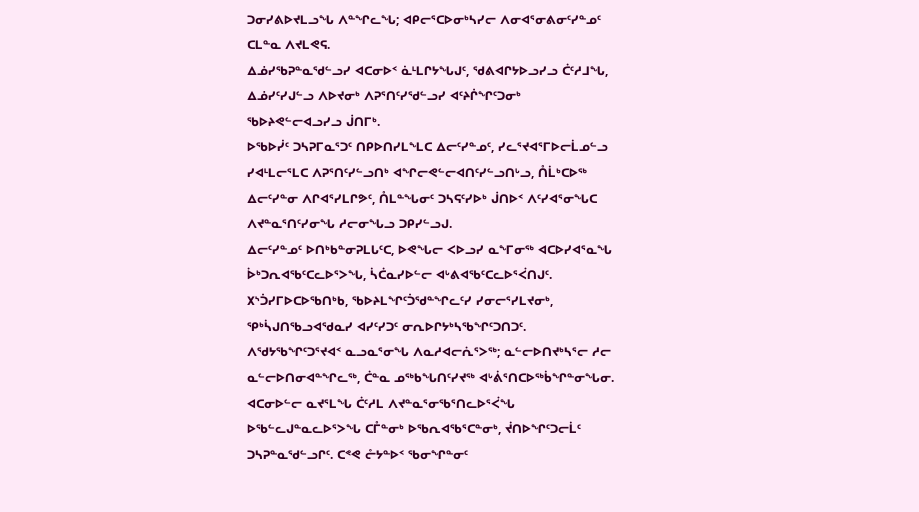ᑐᓂᓯᕕᐅᔪᒪᓗᖓ ᐱᓐᖏᓚᖓ; ᐊᑭᓕᕐᑕᐅᓂᒃᓴᓯᓕ ᐱᓂᐊᕐᓂᕕᓂᑦᓯᓐᓄᑦ ᑕᒪᓐᓇ ᐱᔪᒪᕙᕋ.
ᐃᓅᓯᖃᕈᓐᓇᖁᓪᓗᓯ ᐊᑕᓂᐅᑉ ᓈᒻᒪᒋᔭᖓᒍᑦ, ᖁᕕᐊᒋᔭᐅᓗᓯᓗ ᑖᑦᓱᒧᖓ, ᐃᓅᓯᑦᓯᒍᓪᓗ ᐱᐅᔪᓂᒃ ᐱᕈᕐᑎᑦᓯᖁᓪᓗᓯ ᐊᑦᔨᒌᖏᑦᑐᓂᒃ ᖃᐅᔨᕙᓪᓕᐊᓗᓯᓗ ᒎᑎᒥᒃ.
ᐅᖃᐅᓰᑦ ᑐᓴᕈᒥᓇᕐᑐᑦ ᑎᑭᐅᑎᓯᒪᖕᒪᑕ ᐃᓕᑦᓯᓐᓄᑦ, ᓯᓚᕐᔪᐊᕐᒥᐅᓕᒫᓄᓪᓗ ᓯᐊᒻᒪᓕᕐᒪᑕ ᐱᕈᕐᑎᑦᓯᓪᓗᑎᒃ ᐊᖏᓕᕙᓪᓕᐊᑎᑦᓯᓪᓗᑎᒡᓗ, ᑍᒫᒃᑕᐅᖅ ᐃᓕᑦᓯᓐᓂ ᐱᒋᐊᕐᓯᒪᒋᕗᑦ, ᑍᒪᓐᖓᓂᑦ ᑐᓴᕋᑦᓯᐅᒃ ᒎᑎᐅᑉ ᐱᑦᓯᐊᕐᓂᖓᑕ ᐱᔪᓐᓇᕐᑎᑦᓯᓂᖓ ᓱᓕᓂᖓᓗ ᑐᑭᓯᓪᓗᒍ.
ᐃᓕᑦᓯᓐᓄᑦ ᐅᑎᒃᑲᓐᓂᕈᒪᒐᑦᑕ, ᐅᕙᖓᓕ ᐸᐅᓗᓯ ᓇᖕᒥᓂᖅ ᐊᑕᐅᓯᐊᕐᓇᖓ ᐆᒃᑐᕆᐊᖃᑦᑕᓚᐅᕐᐳᖓ, ᓵᑖᓇᓯᐅᓪᓕ ᐊᒡᕕᐊᖃᑦᑕᓚᐅᕐᐹᑎᒍᑦ.
᙭ᔅᑑᓯᒥᐅᑕᐅᖃᑎᒃᑲ, ᖃᐅᔨᒪᖏᑦᑑᖁᓐᖏᓚᑦᓯ ᓯᓂᓕᕐᓯᒪᔪᓂᒃ, ᕿᒃᓵᒍᑎᖃᓗᐊᖁᓇᓯ ᐊᓯᑦᓯᑐᑦ ᓂᕆᐅᒋᔭᒃᓴᖃᖏᑦᑐᑎᑐᑦ.
ᐱᖁᔭᖃᖏᑦᑐᕐᔪᐊᑉ ᓇᓗᓇᕐᓂᖓ ᐱᓇᓱᐊᓕᕇᕐᐳᖅ; ᓇᓪᓕᐅᑎᔪᒃᓴᕐᓕ ᓱᓕ ᓇᓪᓕᐅᑎᓂᐊᓐᖏᓚᖅ, ᑖᓐᓇ ᓄᖅᑲᖓᑎᑦᓯᔪᖅ ᐊᒡᕖᕐᑎᑕᐅᖅᑳᖏᓐᓂᖓᓂ.
ᐊᑕᓂᐅᓪᓕ ᓇᔪᕐᒪᖓ ᑖᑦᓱᒪ ᐱᔪᓐᓇᕐᓂᖃᕐᑎᓚᐅᕐᐹᖓ ᐅᖃᓪᓚᒍᓐᓇᓚᐅᕐᐳᖓ ᑕᒤᓐᓂᒃ ᐅᖃᕆᐊᖃᕐᑕᓐᓂᒃ, ᔫᑎᐅᖏᑦᑐᓕᒫᑦ ᑐᓴᕈᓐᓇᖁᓪᓗᒋᑦ. ᑕᕝᕙ ᓔᔭᓐᐅᑉ ᖃᓂᖏᓐᓂᑦ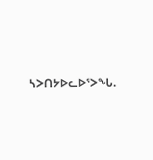ᓴᐳᑎᔭᐅᓚᐅᕐᐳᖓ.